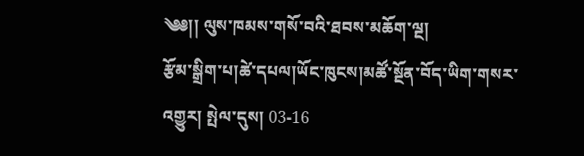༄༅།། ལུས་ཁམས་གསོ་བའི་ཐབས་མཆོག་ལྔ།
རྩོམ་སྒྲིག་པ།ཚེ་དཔལ།ཡོང་ཁུངས།མཚོ་སྔོན་བོད་ཡིག་གསར་འགྱུར། སྤེལ་དུས། 03-16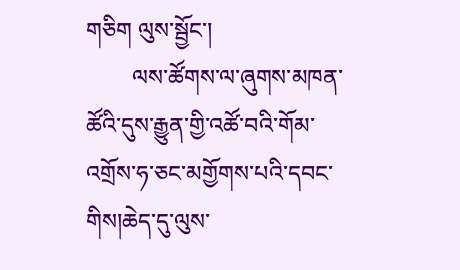གཅིག ལུས་སྦྱོང་།
        ལས་ཚོགས་ལ་ཞུགས་མཁན་ཚོའི་དུས་རྒྱུན་གྱི་འཚོ་བའི་གོམ་འགྲོས་ཧ་ཅང་མགྱོགས་པའི་དབང་གིས།ཆེད་དུ་ལུས་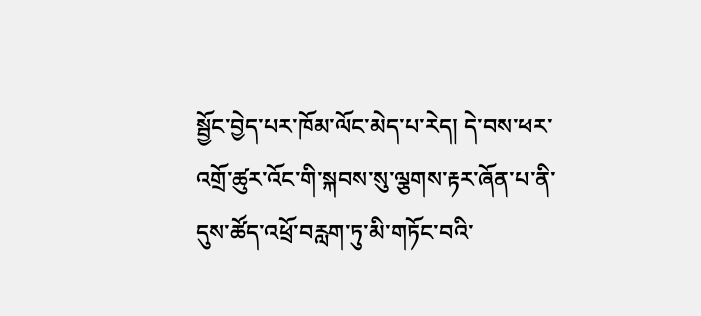སྦྱོང་བྱེད་པར་ཁོམ་ལོང་མེད་པ་རེད། དེ་བས་ཕར་འགྲོ་ཚུར་འོང་གི་སྐབས་སུ་ལྕགས་རྟར་ཞོན་པ་ནི་དུས་ཚོད་འཕྲོ་བརླག་ཏུ་མི་གཏོང་བའི་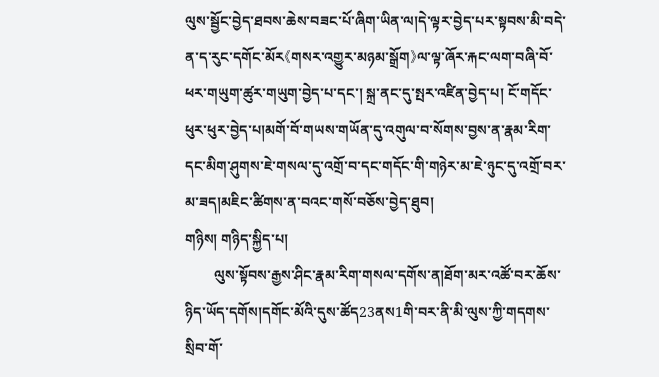ལུས་སྦྱོང་བྱེད་ཐབས་ཆེས་བཟང་པོ་ཞིག་ཡིན་ལ།དེ་ལྟར་བྱེད་པར་སྟབས་མི་བདེ་ན་ད་རུང་དགོང་མོར《གསར་འགྱུར་མཉམ་སྒྲོག》ལ་ལྟ་ཞོར་རྐང་ལག་བཞི་བོ་ཕར་གཡུག་ཚུར་གཡུག་བྱེད་པ་དང་། སྐྲ་ནང་དུ་སྤར་འཛིན་བྱེད་པ། ངོ་གདོང་ཕུར་ཕུར་བྱེད་པ།མགོ་བོ་གཡས་གཡོན་དུ་འགུལ་བ་སོགས་བྱས་ན་རྣམ་རིག་དང་མིག་ཤུགས་ཇེ་གསལ་དུ་འགྲོ་བ་དང་གདོང་གི་གཉེར་མ་ཇེ་ཉུང་དུ་འགྲོ་བར་མ་ཟད།མཇིང་ཚིགས་ན་བའང་གསོ་བཅོས་བྱེད་ཐུབ།
གཉིས། གཉིད་སྐྱིད་པ།
        ལུས་སྟོབས་རྒྱས་ཤིང་རྣམ་རིག་གསལ་དགོས་ན།ཐོག་མར་འཚོ་བར་ཆོས་ཉིད་ཡོད་དགོས།དགོང་མོའི་དུས་ཚོད23ནས1གི་བར་ནི་མི་ལུས་ཀྱི་གདགས་སྲིབ་གོ་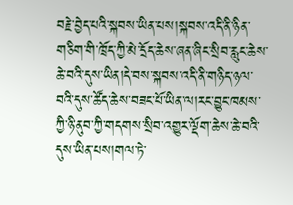བརྗེ་བྱེད་པའི་སྐབས་ཡིན་པས།སྐབས་འདི་ནི་ཉིན་གཅིག་གི་ཁྲོད་ཀྱི་མེ་དྲོད་ཆེས་ཞན་ཞིང་སྲིབ་རླུང་ཆེས་ཆེ་བའི་དུས་ཡིན།དེ་བས་སྐབས་འདི་ནི་གཉིད་ཉལ་བའི་དུས་ཚོད་ཆེས་བཟང་པོ་ཡིན་ལ།རང་བྱུང་ཁམས་ཀྱི་ཉི་ནུབ་ཀྱི་གདགས་སྲིབ་འགྱུར་ལྡོག་ཆེས་ཆེ་བའི་དུས་ཡིན་པས།གལ་ཏེ་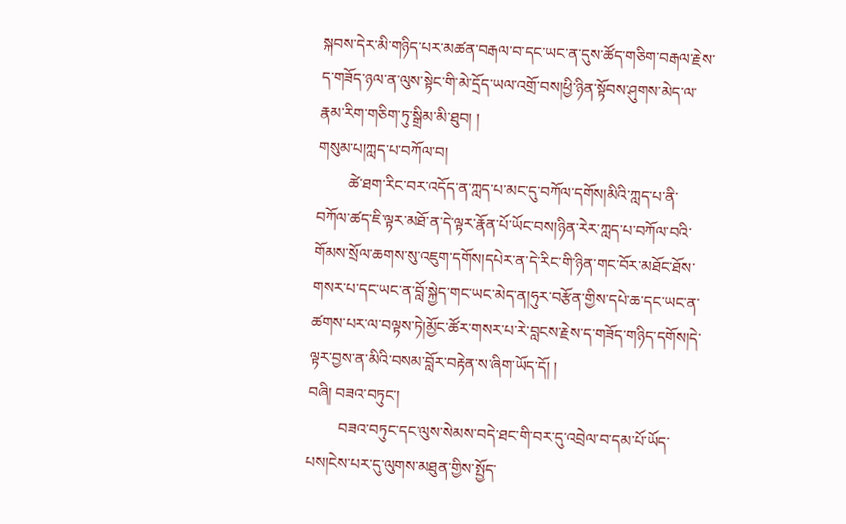སྐབས་དེར་མི་གཉིད་པར་མཚན་བརྒལ་བ་དང་ཡང་ན་དུས་ཚོད་གཅིག་བརྒལ་རྗེས་ད་གཟོད་ཉལ་ན་ལུས་སྟེང་གི་མེ་དྲོད་ཡལ་འགྲོ་བས།ཕྱི་ཉིན་སྟོབས་ཤུགས་མེད་ལ་རྣམ་རིག་གཅིག་ཏུ་སྒྲིམ་མི་ཐུབ། །
གསུམ་པ།ཀླད་པ་བཀོལ་བ།
        ཚེ་ཐག་རིང་བར་འདོད་ན་ཀླད་པ་མང་དུ་བཀོལ་དགོས།མིའི་ཀླད་པ་ནི་བཀོལ་ཚད་ཇི་ལྟར་མཐོ་ན་དེ་ལྟར་རྣོན་པོ་ཡོང་བས།ཉིན་རེར་ཀླད་པ་བཀོལ་བའི་གོམས་སྲོལ་ཆགས་སུ་འཇུག་དགོས།དཔེར་ན་དེ་རིང་གི་ཉིན་གང་བོར་མཐོང་ཐོས་གསར་པ་དང་ཡང་ན་བློ་སྐྱེད་གང་ཡང་མེད་ན།ཧུར་བརྩོན་གྱིས་དཔེ་ཆ་དང་ཡང་ན་ཚགས་པར་ལ་བལྟས་ཏེ།མྱོང་ཚོར་གསར་པ་རེ་བླངས་རྗེས་ད་གཟོད་གཉིད་དགོས།དེ་ལྟར་བྱས་ན་མིའི་བསམ་བློར་བརྟེན་ས་ཞིག་ཡོད་དོ། །
བཞི། བཟའ་བཏུང་།
        བཟའ་བཏུང་དང་ལུས་སེམས་བདེ་ཐང་གི་བར་དུ་འབྲེལ་བ་དམ་པོ་ཡོད་པས།ངེས་པར་དུ་ལུགས་མཐུན་གྱིས་སྤྱོད་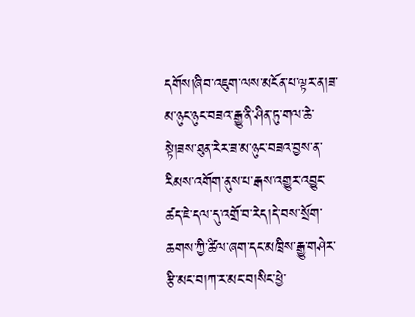དགོས།ཞིབ་འཇུག་ལས་མངོན་པ་ལྟར་ན།ཟ་མ་ཉུང་ཉུང་བཟའ་རྒྱུ་ནི་ཤིན་ཏུ་གལ་ཆེ་སྟེ།ཟས་ཐུན་རེར་ཟ་མ་ཉུང་བཟའ་བྱས་ན་རིམས་འགོག་ནུས་པ་རྒས་འགྱུར་འབྱུང་ཚད་ཇེ་དལ་དུ་འགྲོ་བ་རེད།དེ་བས་སྲོག་ཆགས་ཀྱི་ཚིལ་ཞག་དང་མཁྲིས་རྒྱུ་གཤེར་རྩི་མང་བ།ཀ་ར་མང་བ།སིང་ཕྱེ་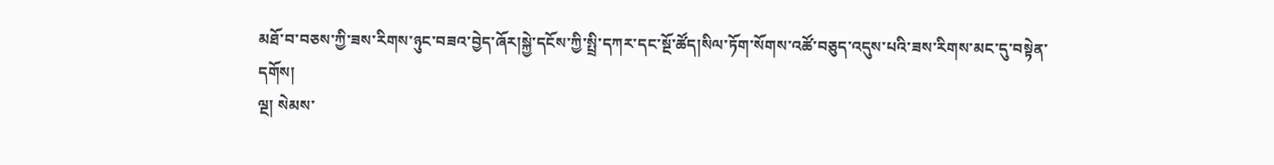མཐོ་བ་བཅས་ཀྱི་ཟས་རིགས་ཉུང་བཟའ་བྱེད་ཞོར།སྐྱེ་དངོས་ཀྱི་སྤྲི་དཀར་དང་སྔོ་ཚོད།སིལ་ཏོག་སོགས་འཚོ་བཅུད་འདུས་པའི་ཟས་རིགས་མང་དུ་བསྟེན་དགོས།
ལྔ། སེམས་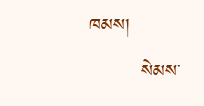ཁམས།
        སེམས་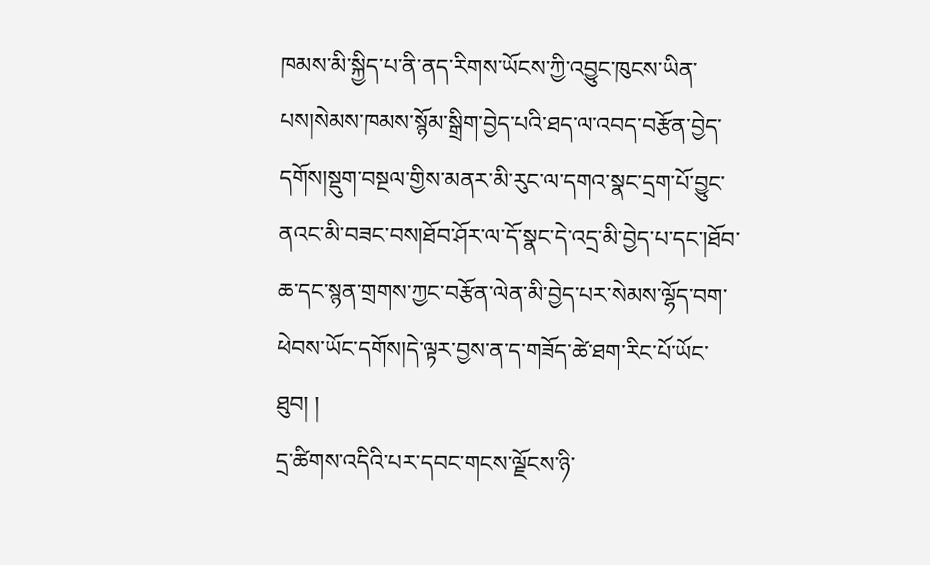ཁམས་མི་སྐྱིད་པ་ནི་ནད་རིགས་ཡོངས་ཀྱི་འབྱུང་ཁུངས་ཡིན་པས།སེམས་ཁམས་སྙོམ་སྒྲིག་བྱེད་པའི་ཐད་ལ་འབད་བརྩོན་བྱེད་དགོས།སྡུག་བསྔལ་གྱིས་མནར་མི་རུང་ལ་དགའ་སྣང་དྲག་པོ་བྱུང་ནའང་མི་བཟང་བས།ཐོབ་ཤོར་ལ་དོ་སྣང་དེ་འདྲ་མི་བྱེད་པ་དང་།ཐོབ་ཆ་དང་སྙན་གྲགས་ཀྱང་བརྩོན་ལེན་མི་བྱེད་པར་སེམས་ལྷོད་བག་ཕེབས་ཡོང་དགོས།དེ་ལྟར་བྱས་ན་ད་གཟོད་ཚེ་ཐག་རིང་པོ་ཡོང་ཐུབ། །
དྲ་ཚིགས་འདིའི་པར་དབང་གངས་ལྗོངས་ཉི་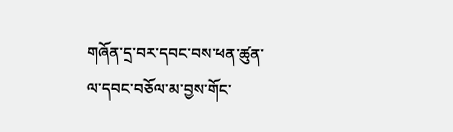གཞོན་དྲ་བར་དབང་བས་ཕན་ཚུན་ལ་དབང་བཅོལ་མ་བྱས་གོང་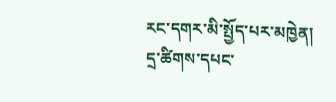རང་དགར་མི་སྤྱོད་པར་མཁྱེན།
དྲ་ཚིགས་དཔང་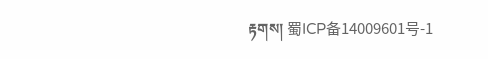རྟགས། 蜀ICP备14009601号-1